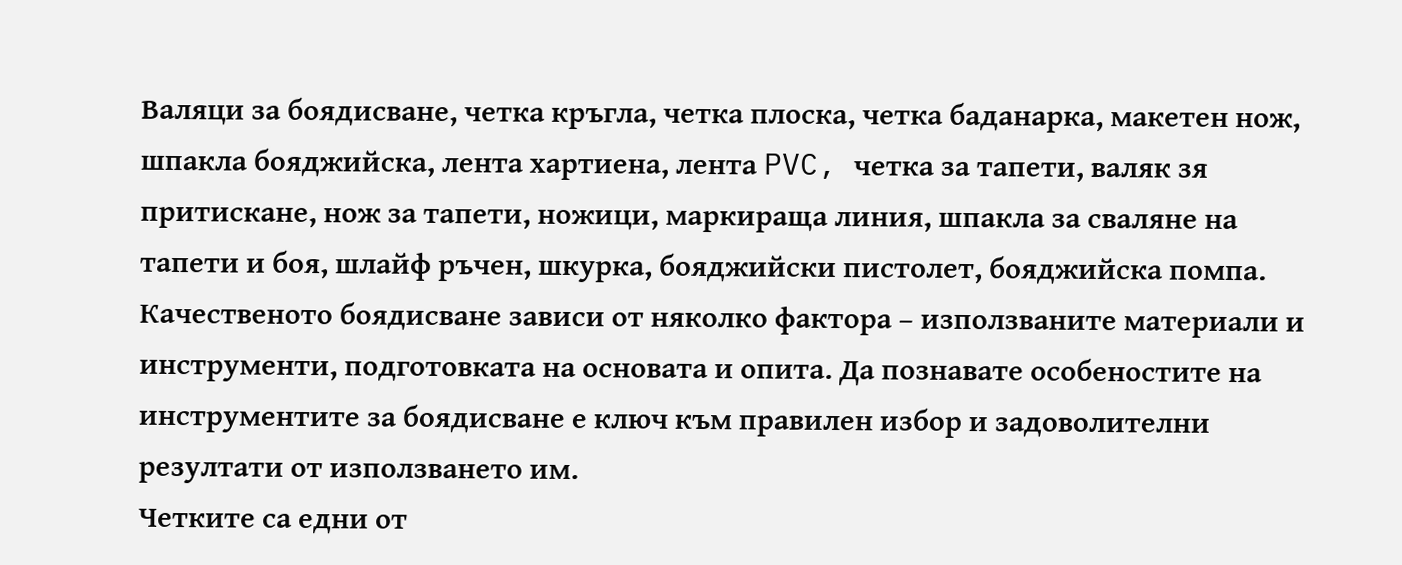Валяци за боядисване, четка кръгла, четка плоска, четка баданарка, макетен нож, шпакла бояджийска, лента хартиена, лента PVC, четка за тапети, валяк зя притискане, нож за тапети, ножици, маркираща линия, шпакла за сваляне на тапети и боя, шлайф ръчен, шкурка, бояджийски пистолет, бояджийска помпа.
Качественото боядисване зависи от няколко фактора – използваните материали и инструменти, подготовката на основата и опита. Да познавате особеностите на инструментите за боядисване е ключ към правилен избор и задоволителни резултати от използването им.
Четките са едни от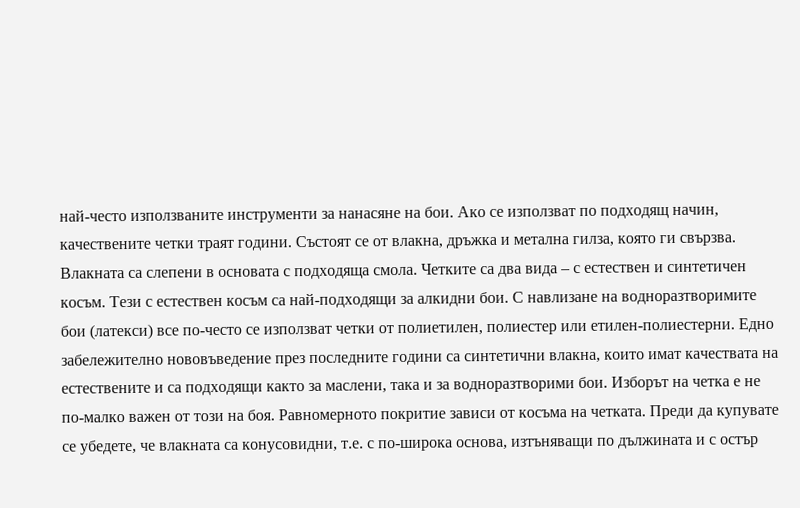най-често използваните инструменти за нанасяне на бои. Ако се използват по подходящ начин, качествените четки траят години. Състоят се от влакна, дръжка и метална гилза, която ги свързва. Влакната са слепени в основата с подходяща смола. Четките са два вида – с естествен и синтетичен косъм. Тези с естествен косъм са най-подходящи за алкидни бои. С навлизане на водноразтворимите бои (латекси) все по-често се използват четки от полиетилен, полиестер или етилен-полиестерни. Едно забележително нововъведение през последните години са синтетични влакна, които имат качествата на естествените и са подходящи както за маслени, така и за водноразтворими бои. Изборът на четка е не по-малко важен от този на боя. Равномерното покритие зависи от косъма на четката. Преди да купувате се убедете, че влакната са конусовидни, т.е. с по-широка основа, изтъняващи по дължината и с остър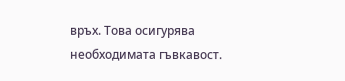връх. Това осигурява необходимата гъвкавост.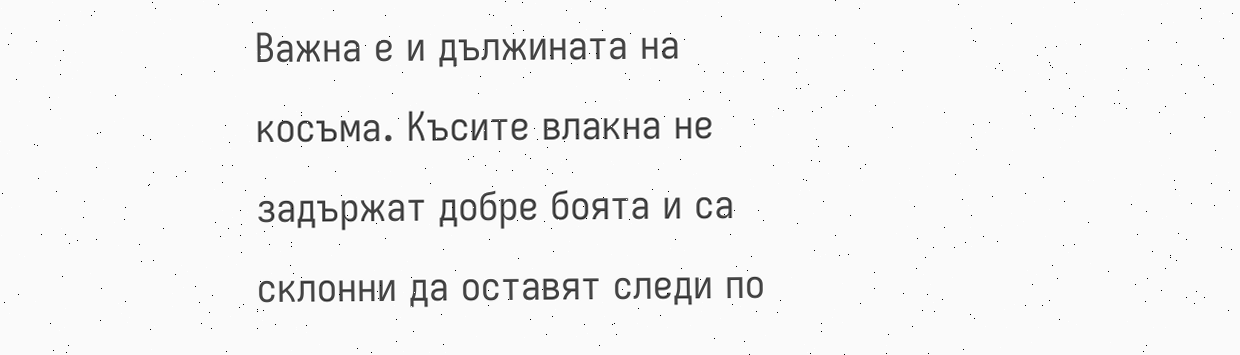Важна е и дължината на косъма. Късите влакна не задържат добре боята и са склонни да оставят следи по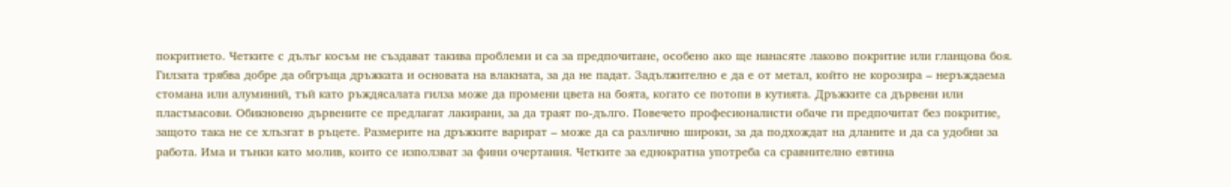покритието. Четките с дълъг косъм не създават такива проблеми и са за предпочитане, особено ако ще нанасяте лаково покритие или гланцова боя. Гилзата трябва добре да обгръща дръжката и основата на влакната, за да не падат. Задължително е да е от метал, който не корозира – неръждаема стомана или алуминий, тъй като ръждясалата гилза може да промени цвета на боята, когато се потопи в кутията. Дръжките са дървени или пластмасови. Обикновено дървените се предлагат лакирани, за да траят по-дълго. Повечето професионалисти обаче ги предпочитат без покритие, защото така не се хлъзгат в ръцете. Размерите на дръжките варират – може да са различно широки, за да подхождат на дланите и да са удобни за работа. Има и тънки като молив, които се използват за фини очертания. Четките за еднократна употреба са сравнително евтина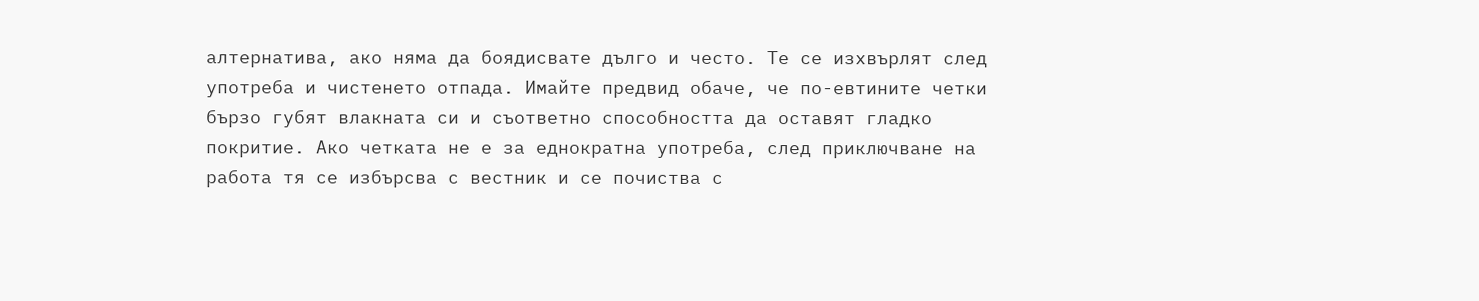алтернатива, ако няма да боядисвате дълго и често. Те се изхвърлят след употреба и чистенето отпада. Имайте предвид обаче, че по-евтините четки бързо губят влакната си и съответно способността да оставят гладко покритие. Ако четката не е за еднократна употреба, след приключване на работа тя се избърсва с вестник и се почиства с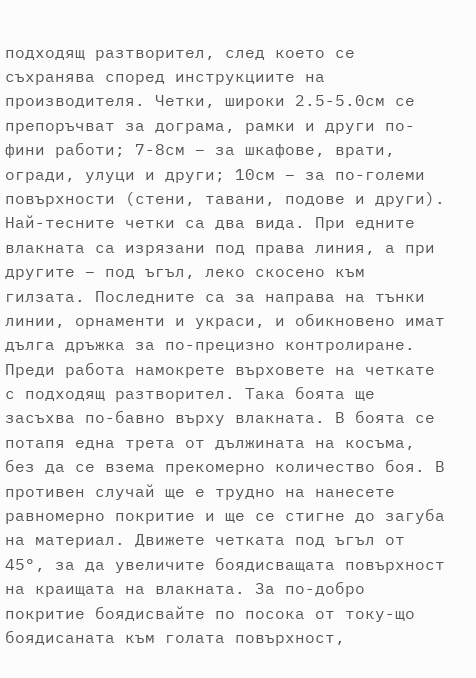подходящ разтворител, след което се съхранява според инструкциите на производителя. Четки, широки 2.5-5.0см се препоръчват за дограма, рамки и други по-фини работи; 7-8см – за шкафове, врати, огради, улуци и други; 10см – за по-големи повърхности (стени, тавани, подове и други). Най-тесните четки са два вида. При едните влакната са изрязани под права линия, а при другите – под ъгъл, леко скосено към гилзата. Последните са за направа на тънки линии, орнаменти и украси, и обикновено имат дълга дръжка за по-прецизно контролиране.
Преди работа намокрете върховете на четкате с подходящ разтворител. Така боята ще засъхва по-бавно върху влакната. В боята се потапя една трета от дължината на косъма, без да се взема прекомерно количество боя. В противен случай ще е трудно на нанесете равномерно покритие и ще се стигне до загуба на материал. Движете четката под ъгъл от 45°, за да увеличите боядисващата повърхност на краищата на влакната. За по-добро покритие боядисвайте по посока от току-що боядисаната към голата повърхност,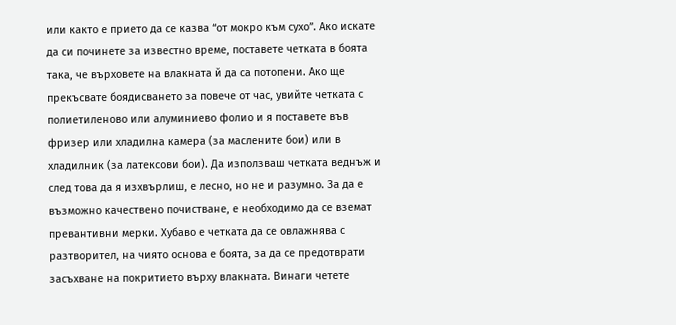или както е прието да се казва “от мокро към сухо”. Ако искате да си починете за известно време, поставете четката в боята така, че върховете на влакната й да са потопени. Ако ще прекъсвате боядисването за повече от час, увийте четката с полиетиленово или алуминиево фолио и я поставете във фризер или хладилна камера (за маслените бои) или в хладилник (за латексови бои). Да използваш четката веднъж и след това да я изхвърлиш, е лесно, но не и разумно. За да е възможно качествено почистване, е необходимо да се вземат превантивни мерки. Хубаво е четката да се овлажнява с разтворител, на чиято основа е боята, за да се предотврати засъхване на покритието върху влакната. Винаги четете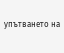упътването на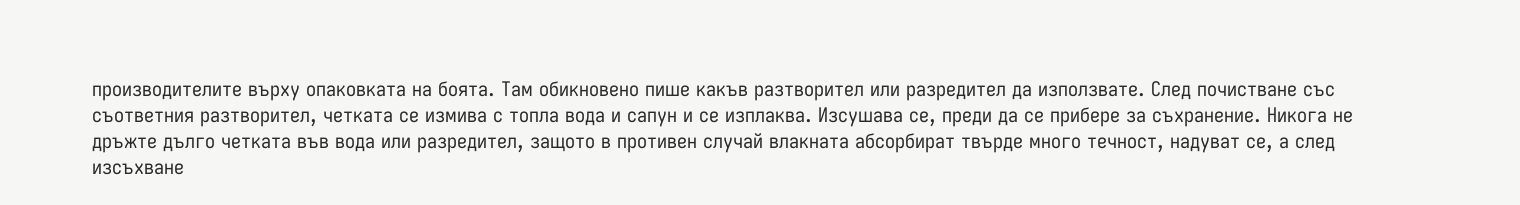производителите върху опаковката на боята. Там обикновено пише какъв разтворител или разредител да използвате. След почистване със съответния разтворител, четката се измива с топла вода и сапун и се изплаква. Изсушава се, преди да се прибере за съхранение. Никога не дръжте дълго четката във вода или разредител, защото в противен случай влакната абсорбират твърде много течност, надуват се, а след изсъхване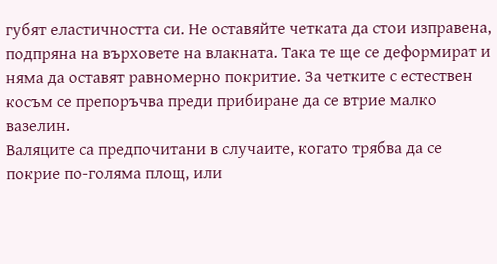губят еластичността си. Не оставяйте четката да стои изправена, подпряна на върховете на влакната. Така те ще се деформират и няма да оставят равномерно покритие. За четките с естествен косъм се препоръчва преди прибиране да се втрие малко вазелин.
Валяците са предпочитани в случаите, когато трябва да се покрие по-голяма площ, или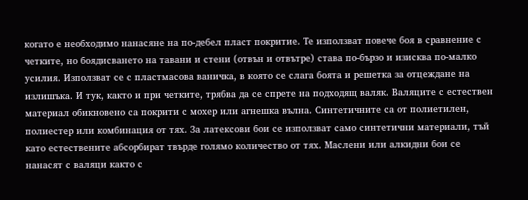когато е необходимо нанасяне на по-дебел пласт покритие. Те използват повече боя в сравнение с четките, но боядисването на тавани и стени (отвън и отвътре) става по-бързо и изисква по-малко усилия. Използват се с пластмасова ваничка, в която се слага боята и решетка за отцеждане на излишъка. И тук, както и при четките, трябва да се спрете на подходящ валяк. Валяците с естествен материал обикновено са покрити с мохер или агнешка вълна. Синтетичните са от полиетилен, полиестер или комбинация от тях. За латексови бои се използват само синтетични материали, тъй като естествените абсорбират твърде голямо количество от тях. Маслени или алкидни бои се нанасят с валяци както с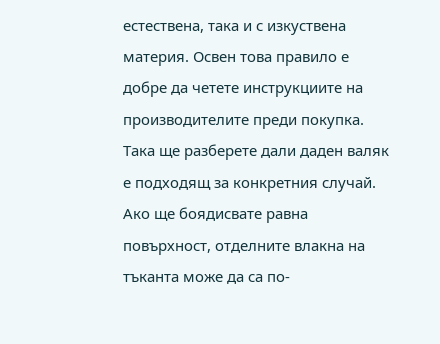естествена, така и с изкуствена материя. Освен това правило е добре да четете инструкциите на производителите преди покупка. Така ще разберете дали даден валяк е подходящ за конкретния случай. Ако ще боядисвате равна повърхност, отделните влакна на тъканта може да са по-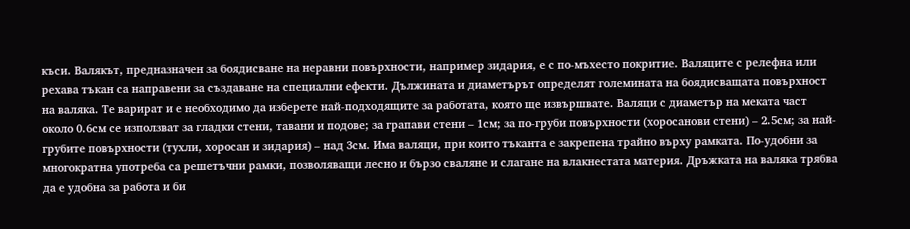къси. Валякът, предназначен за боядисване на неравни повърхности, например зидария, е с по-мъхесто покритие. Валяците с релефна или рехава тъкан са направени за създаване на специални ефекти. Дължината и диаметърът определят големината на боядисващата повърхност на валяка. Те варират и е необходимо да изберете най-подходящите за работата, която ще извършвате. Валяци с диаметър на меката част около 0.6см се използват за гладки стени, тавани и подове; за грапави стени – 1см; за по-груби повърхности (хоросанови стени) – 2.5см; за най-грубите повърхности (тухли, хоросан и зидария) – над 3см. Има валяци, при които тъканта е закрепена трайно върху рамката. По-удобни за многократна употреба са решетъчни рамки, позволяващи лесно и бързо сваляне и слагане на влакнестата материя. Дръжката на валяка трябва да е удобна за работа и би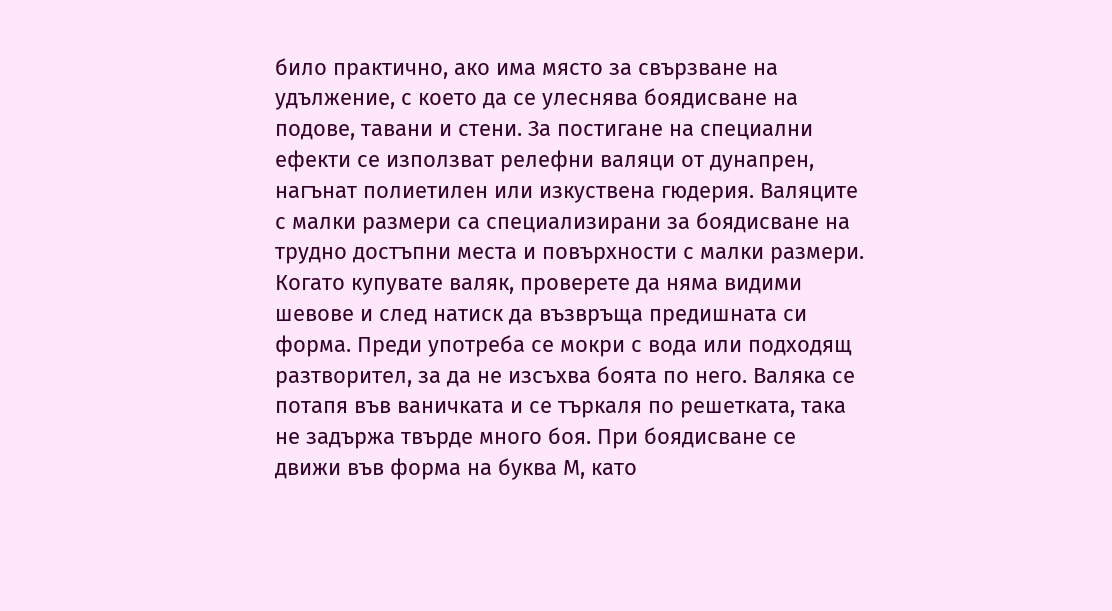било практично, ако има място за свързване на удължение, с което да се улеснява боядисване на подове, тавани и стени. За постигане на специални ефекти се използват релефни валяци от дунапрен, нагънат полиетилен или изкуствена гюдерия. Валяците с малки размери са специализирани за боядисване на трудно достъпни места и повърхности с малки размери.
Когато купувате валяк, проверете да няма видими шевове и след натиск да възвръща предишната си форма. Преди употреба се мокри с вода или подходящ разтворител, за да не изсъхва боята по него. Валяка се потапя във ваничката и се търкаля по решетката, така не задържа твърде много боя. При боядисване се движи във форма на буква М, като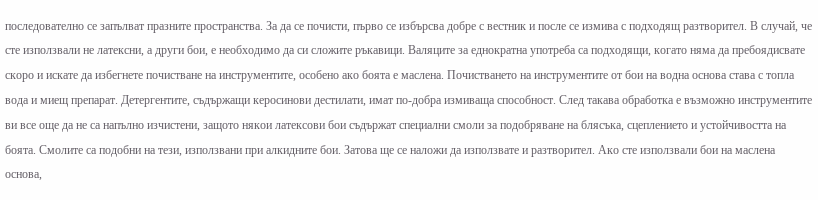последователно се запълват празните пространства. За да се почисти, първо се избърсва добре с вестник и после се измива с подходящ разтворител. В случай, че сте използвали не латексни, а други бои, е необходимо да си сложите ръкавици. Валяците за еднократна употреба са подходящи, когато няма да пребоядисвате скоро и искате да избегнете почистване на инструментите, особено ако боята е маслена. Почистването на инструментите от бои на водна основа става с топла вода и миещ препарат. Детергентите, съдържащи керосинови дестилати, имат по-добра измиваща способност. След такава обработка е възможно инструментите ви все още да не са напълно изчистени, защото някои латексови бои съдържат специални смоли за подобряване на блясъка, сцеплението и устойчивостта на боята. Смолите са подобни на тези, използвани при алкидните бои. Затова ще се наложи да използвате и разтворител. Ако сте използвали бои на маслена основа,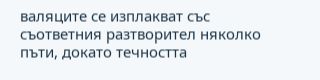валяците се изплакват със съответния разтворител няколко пъти, докато течността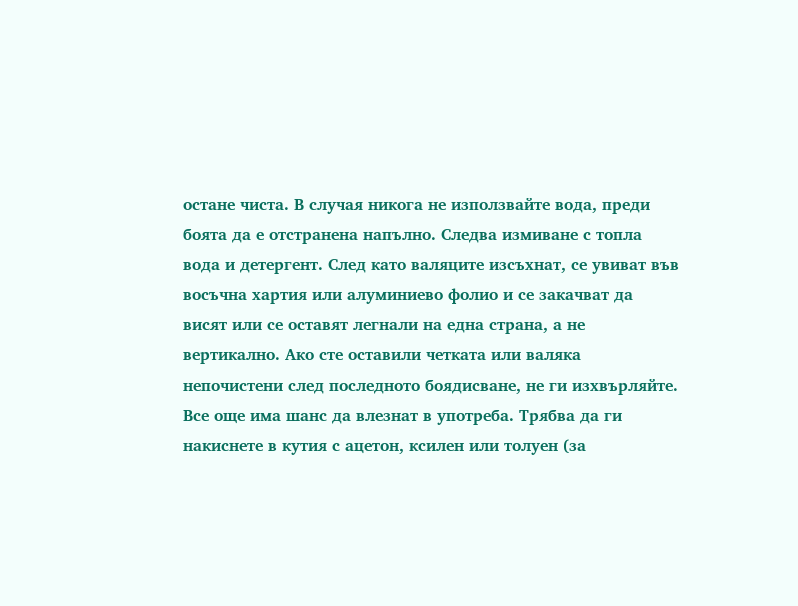остане чиста. В случая никога не използвайте вода, преди боята да е отстранена напълно. Следва измиване с топла вода и детергент. След като валяците изсъхнат, се увиват във восъчна хартия или алуминиево фолио и се закачват да висят или се оставят легнали на една страна, а не вертикално. Ако сте оставили четката или валяка непочистени след последното боядисване, не ги изхвърляйте. Все още има шанс да влезнат в употреба. Трябва да ги накиснете в кутия с ацетон, ксилен или толуен (за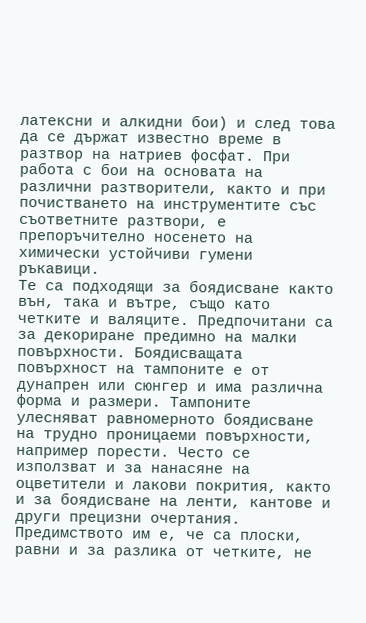латексни и алкидни бои) и след това да се държат известно време в разтвор на натриев фосфат. При работа с бои на основата на различни разтворители, както и при почистването на инструментите със съответните разтвори, е препоръчително носенето на химически устойчиви гумени ръкавици.
Те са подходящи за боядисване както вън, така и вътре, също като четките и валяците. Предпочитани са за декориране предимно на малки повърхности. Боядисващата повърхност на тампоните е от дунапрен или сюнгер и има различна форма и размери. Тампоните улесняват равномерното боядисване на трудно проницаеми повърхности, например порести. Често се използват и за нанасяне на оцветители и лакови покрития, както и за боядисване на ленти, кантове и други прецизни очертания. Предимството им е, че са плоски, равни и за разлика от четките, не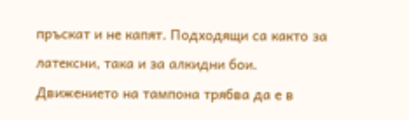пръскат и не капят. Подходящи са както за латексни, така и за алкидни бои. Движението на тампона трябва да е в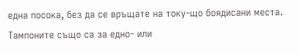една посока, без да се връщате на току-що боядисани места. Тампоните също са за едно- или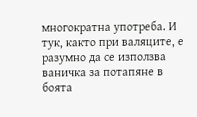многократна употреба. И тук, както при валяците, е разумно да се използва ваничка за потапяне в боята